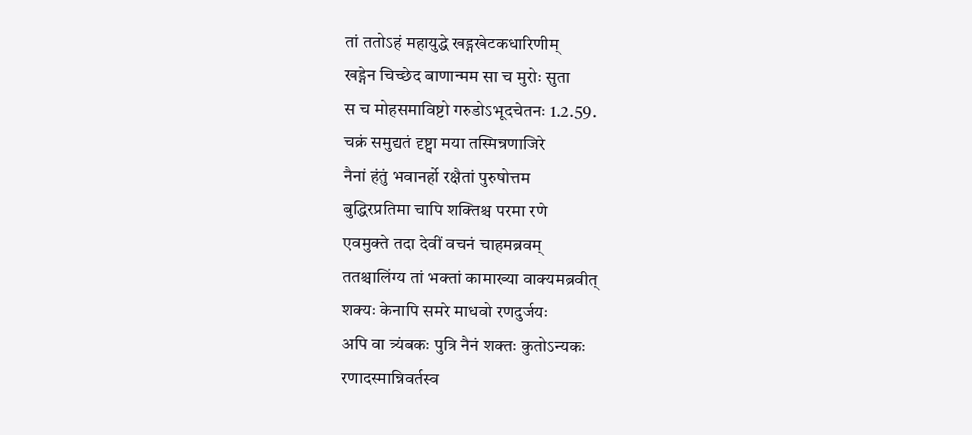तां ततोऽहं महायुद्धे खड्गखेटकधारिणीम्
खड्गेन चिच्छेद बाणान्मम सा च मुरोः सुता
स च मोहसमाविष्टो गरुडोऽभूदचेतनः 1.2.59.
चक्रं समुद्यतं दृष्ट्वा मया तस्मिन्रणाजिरे
नैनां हंतुं भवानर्हो रक्षैतां पुरुषोत्तम
बुद्धिरप्रतिमा चापि शक्तिश्च परमा रणे
एवमुक्ते तदा देवीं वचनं चाहमब्रवम्
ततश्चालिंग्य तां भक्तां कामाख्या वाक्यमब्रवीत्
शक्यः केनापि समरे माधवो रणदुर्जयः
अपि वा त्र्यंबकः पुत्रि नैनं शक्तः कुतोऽन्यकः
रणादस्मान्निवर्तस्व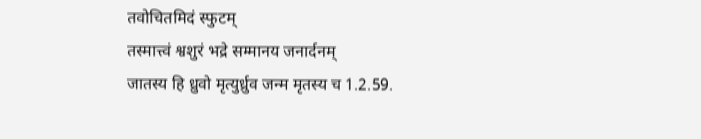तवोचितमिदं स्फुटम्
तस्मात्त्वं श्वशुरं भद्रे सम्मानय जनार्दनम्
जातस्य हि ध्रुवो मृत्युर्ध्रुव जन्म मृतस्य च 1.2.59.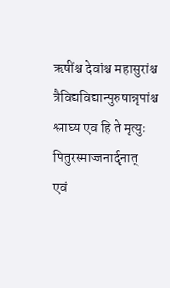ऋषींश्च देवांश्च महासुरांश्च त्रैविद्यविद्यान्पुरुषान्नृपांश्च
श्लाघ्य एव हि ते मृत्युः पितुरस्माज्जनार्दृनात्
एवं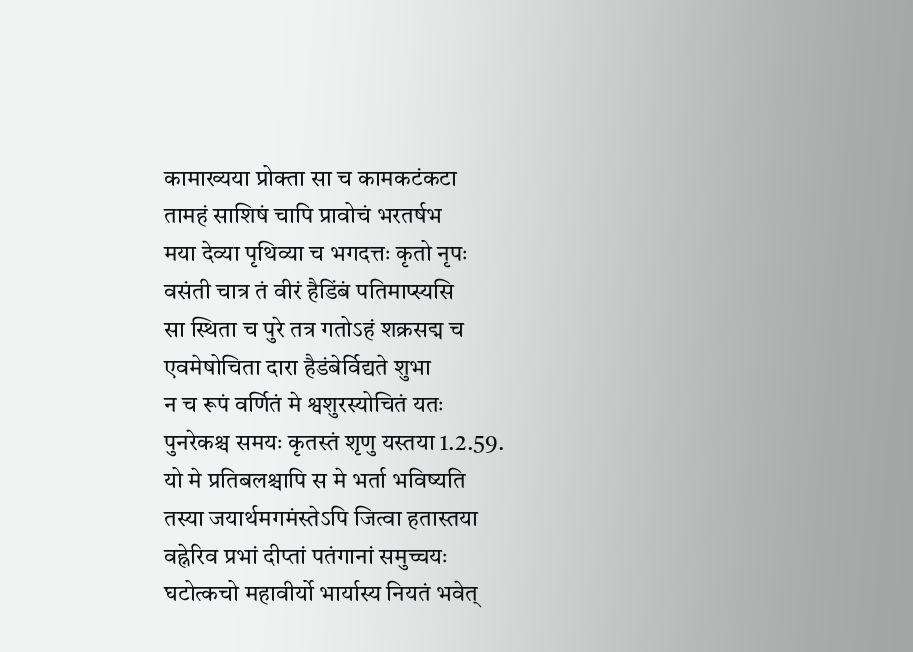कामाख्यया प्रोक्ता सा च कामकटंकटा
तामहं साशिषं चापि प्रावोचं भरतर्षभ
मया देव्या पृथिव्या च भगदत्तः कृतो नृपः
वसंती चात्र तं वीरं हैडिंबं पतिमाप्स्यसि
सा स्थिता च पुरे तत्र गतोऽहं शक्रसद्म च
एवमेषोचिता दारा हैडंबेर्विद्यते शुभा
न च रूपं वर्णितं मे श्वशुरस्योचितं यतः
पुनरेकश्च समयः कृतस्तं शृणु यस्तया 1.2.59.
यो मे प्रतिबलश्चापि स मे भर्ता भविष्यति
तस्या जयार्थमगमंस्तेऽपि जित्वा हतास्तया
वह्नेरिव प्रभां दीप्तां पतंगानां समुच्चयः
घटोत्कचो महावीर्यो भार्यास्य नियतं भवेत्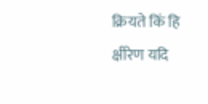क्रियते किं हि क्षीरेण यदि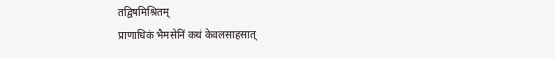तद्विषमिश्रितम्
प्राणाधिकं भैमसेनिं कथं केवलसाहसात्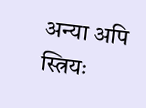अन्या अपि स्त्रियः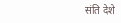संति देशे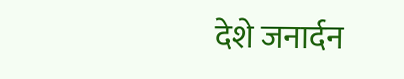देशे जनार्दन